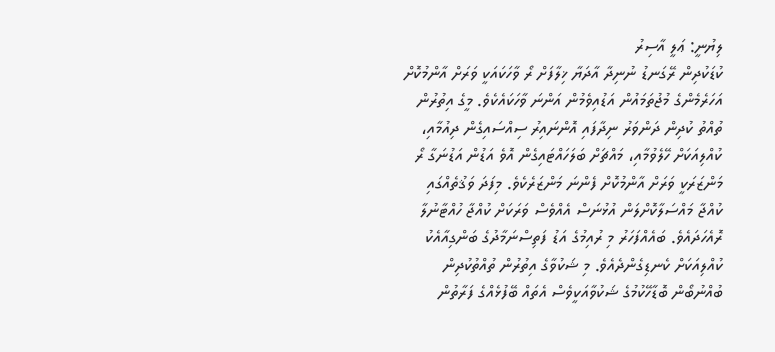ލިޔުނީ: ޢަލީ އާސިރު
ކުޑަކުދިން ރޭގަނޑު ނުނިދާ އާދަޔާ ޚިލާފަށް ރޯ ވާހަކައަކީ ވަރަށް އާންމުކޮށް އަހަރެމެންގެ މުޖުތަމައުން އަޑުއިވެމުން އަންނަ ވާހަކައެކެވެ. މީގެ އިތުރުން ތުއްތު ކުދިން ދަންވަރު ނިދާފައި އޮންނައިރު ސިއްސައިގެން ދިއުމާއި، ކުއްލިއަކަށް ހޭލެވުމާއި، މައްޗަށް ބަލަހައްޓައިގެން އޮވެ އަޑުން އަޑުނަގާ ރޯ މަންޒަރަކީ ވަރަށް އާންމުކޮށް ފެންނަ މަންޒަރެކެވެ. މިފަދަ ވަޤުތެއްގައި ކުއްޖާ މައްސަލާކޮށްލަން އުޅުނަސް އެއްވެސް ވަރަކަށް ކުއްޖާ ހުއްޓާނުލާ ރޮއެހަދައެވެ. ބައެއްފަހަރު މި ރުއިމުގެ އަޑު ފަތިސްނަމާދުގެ ބަންގިއާއެކު ކުއްލިއަކަށް ކެނޑިގެންދެއެވެ. މި ޝަކުވާގެ އިތުރުން ތުއްތުކުދިން ބުއްނުބޯން ބޮޑާހޭކުމުގެ ޝަކުވާއަކީވެސް އެތައް ބޭފުޅެއްގެ ފަރާތުން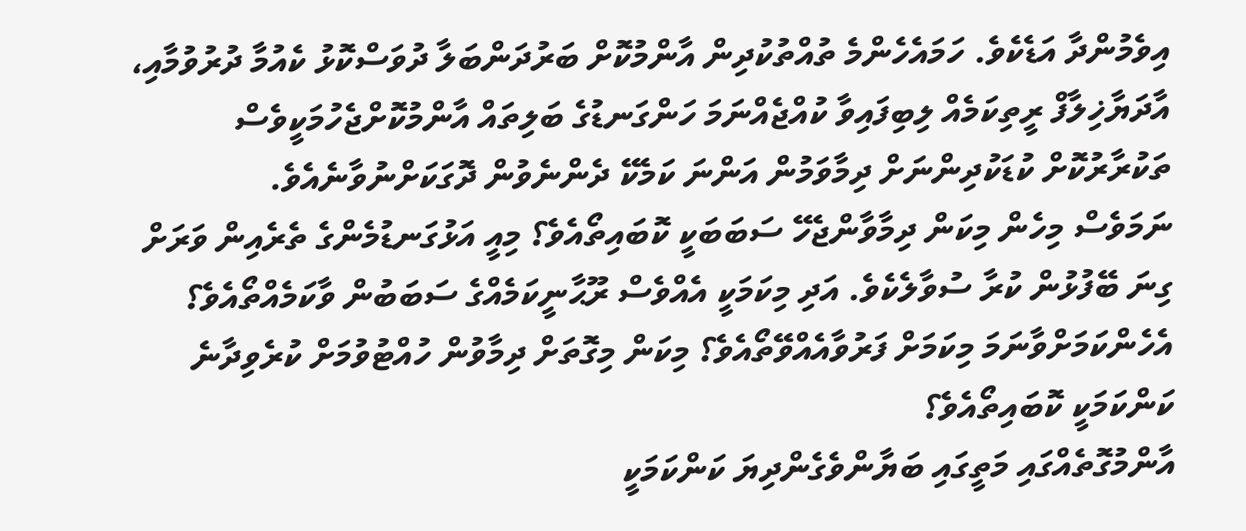އިވެމުންދާ އަޑެކެވެ. ހަމައެހެންމެ ތުއްތުކުދިން އާންމުކޮށް ބަރުދަންބަލާ ދުވަސްކޮޅު ކެއުމާ ދުރުވުމާއި، އާދަޔާޚިލާފް ރީތިކަމެއް ލިބިފައިވާ ކުއްޖެއްނަމަ ހަންގަނޑުގެ ބަލިތައް އާންމުކޮށްޖެހުމަކީވެސް ތަކުރާރުކޮށް ކުޑަކުދިންނަށް ދިމާވަމުން އަންނަ ކަމެކޭ ދެންނެވުން ދޮގަކަށްނުވާނެއެވެ.
ނަމަވެސް މިހެން މިކަން ދިމާވާންޖެހޭ ސަބަބަކީ ކޮބައިތޯއެވެ؟ މިއީ އަޅުގަނޑުމެންގެ ތެރެއިން ވަރަށް ގިނަ ބޭފުޅުން ކުރާ ސުވާލެކެވެ. އަދި މިކަމަކީ އެއްވެސް ރޫޙާނީކަމެއްގެ ސަބަބުން ވާކަމެއްތޯއެވެ؟ އެހެންކަމަށްވާނަމަ މިކަމަށް ފަރުވާއެއްވޭތޯއެވެ؟ މިކަން މިގޮތަށް ދިމާވުން ހުއްޓުވުމަށް ކުރެވިދާނެ ކަންކަމަކީ ކޮބައިތޯއެވެ؟
އާންމުގޮތެއްގައި މަތީގައި ބަޔާންވެގެންދިޔަ ކަންކަމަކީ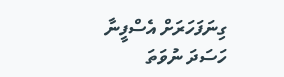ގިނަފަހަރަށް އެސްފީނާ ހަސަދަ ނުވަތަ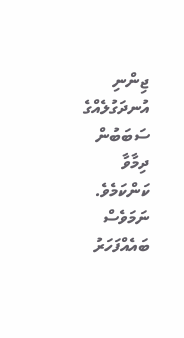ޖިންނި އުނދަގުލެއްގެ ސަބަބުން ދިމާވާ ކަންކަމެވެ. ނަމަވެސް ބައެއްފަހަރު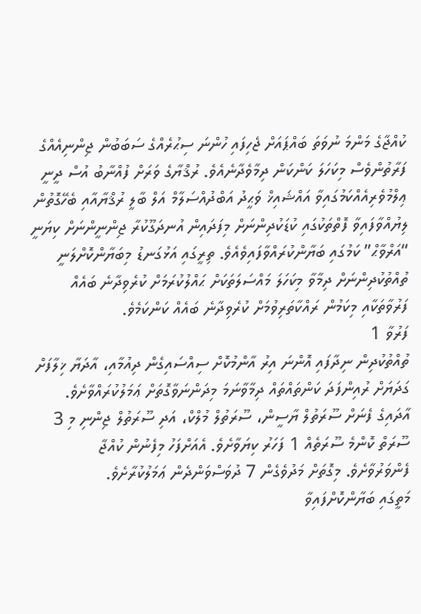ކުއްޖާގެ މަންމަ ނުވަތަ ބައްޕައަށް ޖެހިފައި ހުންނަ ސިޙުރެއްގެ ސަބަބުން ޖިންނިއެއްގެ ފަރާތުންވެސް މިކަހަލަ ކަންކަން ދިމާވެދާނެއެވެ. ރުޤްޔާގެ ވަރަށް ފުއްނާބު އުސް ދީނީ ޢިލްމުވެރިއެއްކަމުގައިވާ އައްޝައިޚް ވަޙީދު އަބްދުއްސަލާމް އަލް ބާލީ ރުޤްޔާއާއި ބެހޭގޮތުން ލިޔުއްވާފައިވާ ފޮތްތަކުގައި ކުޑަކުދިންނަށް މިފަދައިން އުނދަގޫކުރާ ޖިންނީންނަށް ކިޔަނީ “އަރްވާޙް” ކަމުގައި ބަޔާންކުރައްވާފައިވެއެވެ. ތިރީގައި އަޅުގަނޑު މިބަޔާންކޮށްލަނީ ތުއްތުކުދިންނަށް ދިމާވާ މިކަހަލަ މައްސަލަތަކަށް ޙައްލުކުރަމަށް ކުރެވިދާނެ ބައެއް ފަރުވާތަކާއި މިކަމުން ރައްކާތަރިވުމަށް ކުރެވިދާނެ ބައެއް ކަންކަމެވެ.
ފަރުވާ 1
ތުއްތުކުދިން ނިދާފައި އޮންނަ އިރު އާންމުކޮށް ސިއްސައިގެން ދިއުމާއި، އާދަޔާ ޚިލާފަށް ގަދަޔަށް ރުއިންފަދަ ކަންތައްތައް ދިމާވާނަމަ މިދަންނަވާގޮތަށް ޢަމަލުކުރައްވާށެވެ.
އާދައިގެ ފެނަށް ސޫރަތުލް ޔާސީން، ސޫރަތުލް މުލްކް، އަދި ސޫރަތުލް ޖިންނި މި 3 ސޫރަތް ކޮންމެ ސޫރަތެއް 1 ފަހަރު ކިޔަވާށެވެ. އެއަށްފަހު މިފެނުން ކުއްޖާ ފެންވަރުވާށެވެ. މިގޮތަށް މަދުވެގެން 7 ދުވަސްވަންދެން ޢަމަލުކުރާށެވެ.
މަތީގައި ބަޔާންކޮށްފައިވާ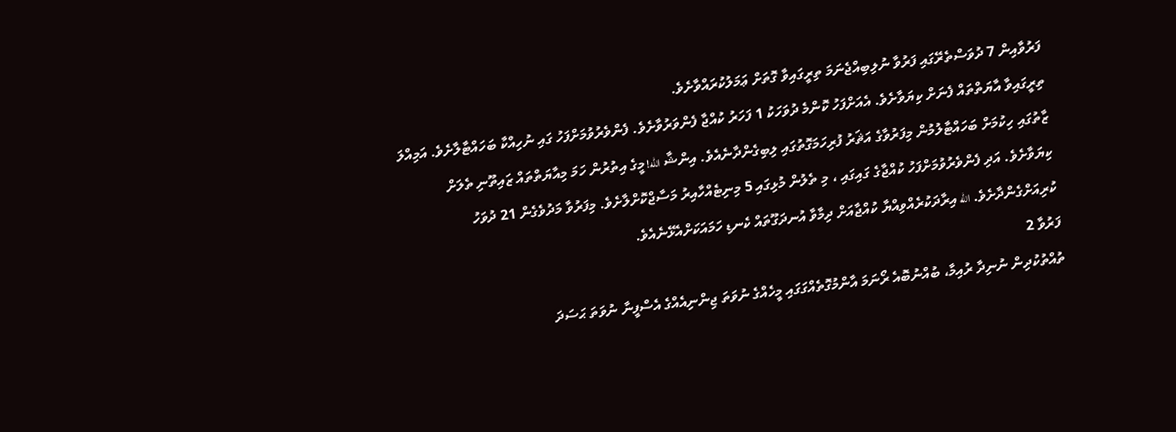ފަރުވާއިން 7 ދުވަސްތެރޭގައި ފަރުވާ ނުލިބިއްޖެނަމަ ތިރީގައިވާ ގޮތަށް ޢަމަލުކުރައްވާށެވެ.
ތިރީގައިވާ އާޔަތްތައް ފެނަށް ކިޔަވާށެވެ. އެއަށްފަހު ކޮންމެ ދުވަހަކު 1 ފަހަރު ކުއްޖާ ފެންވަރުވާށެވެ. ފެންވެރުވުމަށްފަހު ގައި ނުހިއްކާ ބަހައްޓާލާށެވެ. އަމިއްލަ ޒާތުގައި ހިކުމަށް ބަހައްޓާލުމުން މިފަރުވާގެ އަޘަރު ފުރިހަމަގޮތުގައި ލިބިގެންދާނެއެވެ. އިންޝާ الله! މީގެ އިތުރުން ހަމަ މިއާޔަތްތައް ޒައިތޫނި ތެލަށް ކިޔަވާށެވެ. އަދި ފެންވެރުވުމަށްފަހު ކުއްޖާގެ ގައިގައި ، މި ތެލުން މުޅިގައި 5 މިނިޓެއްހާއިރު މަސާޖްކޮށްލާށެވެ. މިފަރުވާ މަދުވެގެން 21 ދުވަހު ކުރިއަށްގެންދާށެވެ. الله އިރާދަކުރެއްވިއްޔާ ކުއްޖާއަށް ދިމާވާ އުނދަގޫތައް ކެނޑި ހަމައަކަށްއެޅޭނެއެވެ.
ފަރުވާ 2
ތުއްތުކުދިން ނުނިދާ ރުއިމާ، ބުއްނުބޮއެ ރޯނަމަ އާންމުގޮތެއްގަގައި މީހެއްގެ ނުވަތަ ޖިންނިއެއްގެ އެސްފީނާ ނުވަތަ ޙަސަދަ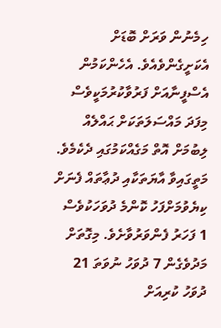ހިމެނުން ވަރަށް ބޮޑަށް އެކަށީގެންވެއެވެ. އެހެންކަމުން އެސްފީނާއަށް ފަރުވާކުރުމަކީވެސް މިފަދަ މައްސަލަތަކަށް ޙައްލެއް ލިބުމަށް އޮތް މަގެއްކަމުގައި ދެކެމެވެ.
މަތީގައިވާ އާޔަތަކާއި ދުޢާތައް ފެނަށް ކިޔެވުމަށްފަހު ކޮންމެ ދުވަހަކުވެސް 1 ފަހަރު ފެންވަރުވާށެވެ. މިގޮތަށް މަދުވެގެން 7 ދުވަހު ނުވަތަ 21 ދުވަހު ކުރިއަށް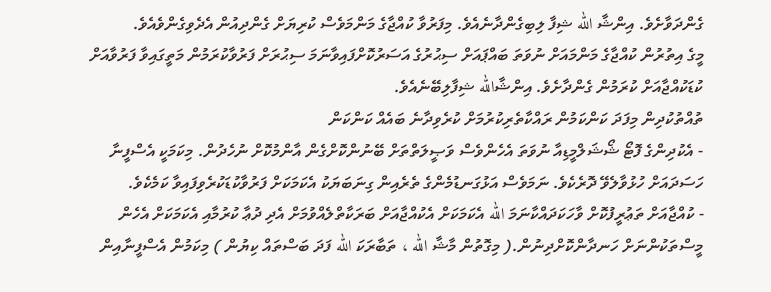ގެންދަވާށެވެ. އިންޝާ الله ޝިފާ ލިބިގެންދާނެއެވެ. މިފަރުވާ ކުއްޖާގެ މަންމަވެސް ކުރިޔަށް ގެންދިއުން އެދެވިގެންވެއެވެ.
މީގެ އިތުރުން ކުއްޖާގެ މަންމައަށް ނުވަތަ ބައްޕައަށް ސިޙުރުގެ އަސަރުކޮށްފައިވާނަމަ ސިޙުރަށް ފަރުވާކުރަމުން މަތީގައިވާ ފަރުވާއަށް ކުޑަކުއްޖާއަށް ކުރަމުން ގެންދާށެވެ. އިންޝާالله ޝިފާލިބޭނެއެވެ.
ތުއްތުކުދިން މިފަދަ ކަންކަމުން ރައްކާތެރިކުރުމަށް ކުރެވިދާނެ ބައެއް ކަންކަން
- އެކުދިންގެ ފޮޓޯ ޝޯޝަލްމީޑިއާ ނުވަތަ އެހެންވެސް ވަޞީލަތްތަށް ބޭނުންކޮށްގެން އާންމުކޮށް ނުހެދުން. މިކަމަކީ އެސްފީނާ ހަސަދައަށް ހުޅުވާލެވޭ ދޮރެކެވެ. ނަމަވެސް އަޅުގަނޑުމެންގެ ތެރެއިން ގިނަބަޔަކު އެކަމަކަށް ފަރުވާކުޑަކުރެވިފައިވާ ކަމެކެވެ.
- ކުއްޖާއަށް ތަޢުރީފުކޮށް ވާހަކަދައްކާނަމަ الله އެކަމަކަށް އެކުއްޖާއަށް ބަރަކާތްލެއްވުމަށް އެދި ދުޢާ ކުރުމާއި އެކަމަކަށް އެހެން މީސްތަކުންނަށް ހަނދާންކޮށްދިނުން.( މިގޮތުން މާޝާ الله ، ތަބާރަކަ الله ފަދަ ބަސްތައް ކިޔުން ) މިކަމުން އެސްފީނާއިން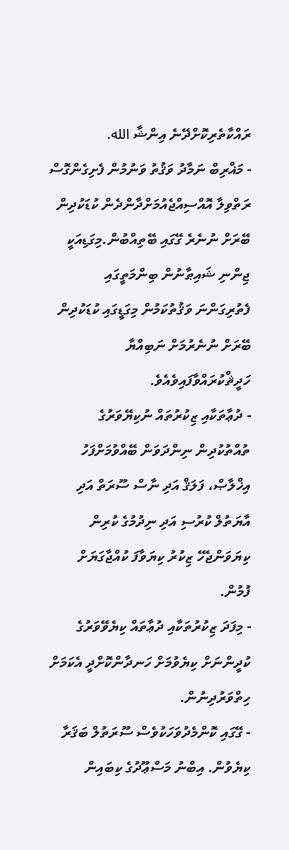ރައްކާތެރިކޮށްދޭނެ އިންޝާ الله.
- މަޣްރިބް ނަމާދު ވަޤުތު ވަނުމުން ފެށިގެންގޮސް ރަތްވިލާ އޮއްސިއްޖެއުމަށްދާންދެން ކުޑަކުދިން ބޭރަށް ނުނެރެ ގޭގައި ބޭތިއްބުން.މިގަޑިއަކީ ޖިންނި ޝައިޠާނުން ބިންމަތީގައި ފެތުރިގަންނަ ވަޤުތުކަމުން މިގަޑީގައި ކުޑަކުދިން ބޭރަށް ނުނެރުމަށް ނަބިއްޔާ ހަދީޘްކުރައްވާފައިވެއެވެ.
- ދުޢާތަކާއި ޒިކުރުތައް ނުކިޔޭވަރުގެ ތުއްތުކުދިން ނިންދަވަން ބޭއްވުމަށްފަހު އިޚްލާޞް، ފަލަޤް އަދި ނާސް ސޫރަތް އަދި އާޔަތުލް ކުރުސި އަދި ނިދުމުގެ ކުރިން ކިޔަވަންޖެހޭ ޒިކުރު ކިޔަވާފަ ކުއްޖާގަޔަށް ފުމުން.
- މިފަދަ ޒިކުރުތަކާއި ދުޢާތައް ކިޔެވޭވަރުގެ ކުދީންނަށް ކިޔެވުމަށް ހަނދާންކޮށްދީ އެކަމަށް ހިތްވަރުދިނުން.
- ގޭގައި ކޮންމެދުވަހަކުވެސް ސޫރަތުލް ބަޤަރާ ކިޔެވުން. އިބްނު މަސްޢޫދުގެ ކިބައިން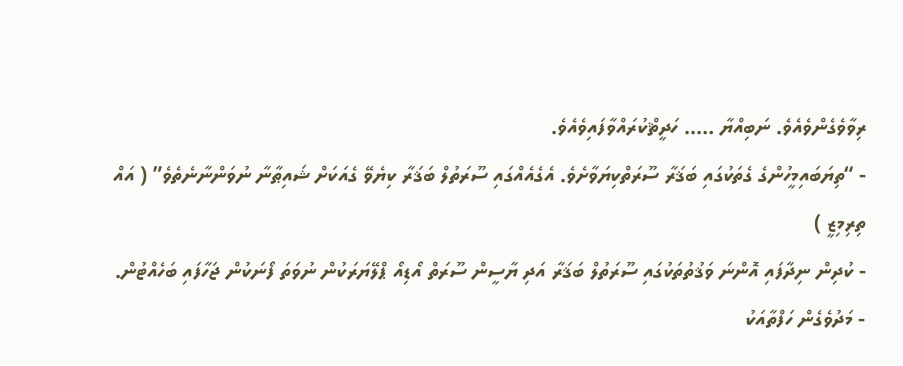ރިވާވެގެންވެއެވެ. ނަބިއްޔާ ….. ހަދީޘްކުރައްވާފައިވެއެވެ.
- “ތިޔަބައިމީހުންގެ ގެތަކުގައި ބަޤަރާ ސޫރަތްކިޔަވާށެވެ. އެގެއެއްގައި ސޫރަތުލް ބަޤަރާ ކިޔެވޭ ގެއަކަށް ޝައިޠާނާ ނުވަންނާނެތެވެ” ( އައް ތިރިމިޒީ )
- ކުދިން ނިދާފައި އޮންނަ ވަޤުތުތަކުގައި ސޫރަތުލް ބަޤަރާ އަދި ޔާސީން ސޫރަތް އޯޑިއޯ ޕްލޭޔަރަކުން ނުވަތަ ފޯނަކުން ޖަހާފައި ބަހެއްޓުން.
- މަދުވެގެން ހަފްތާއަކު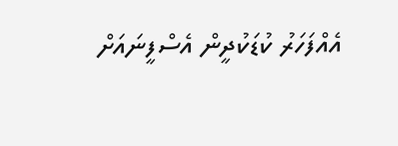އެއްފަހަރު ކުޑަކުދީން އެސްފީނައަށް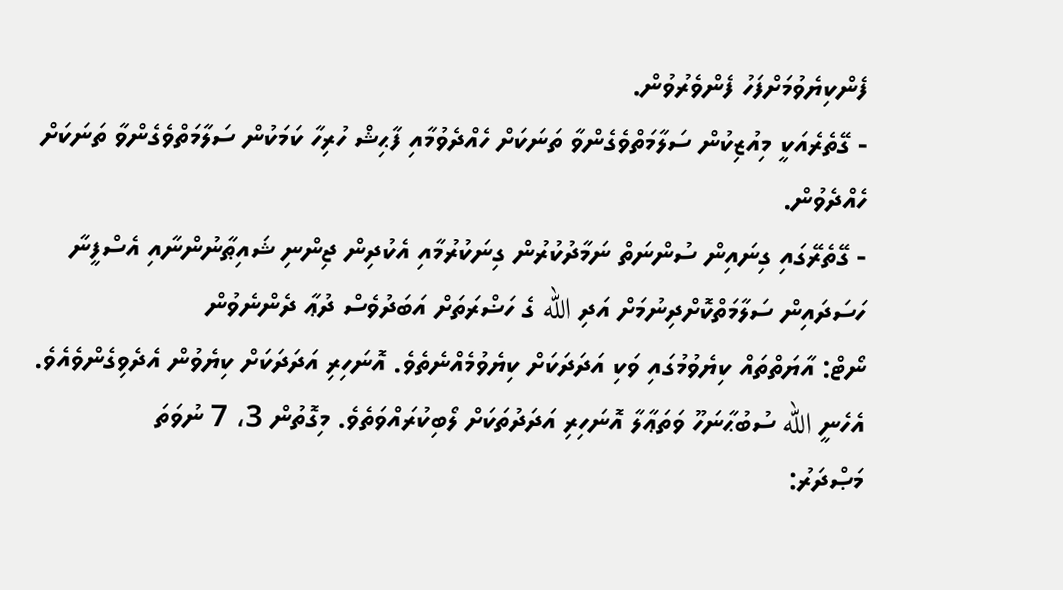ފެންކިޔެވުމަށްފަހު ފެންވެރުވުން.
- ގޭތެރެއަކީ މިއުޒިކުން ސަލާމަތްވެގެންވާ ތަނަކަށް ހެއްދެވުމާއި ފާޙިޝް ހުރިހާ ކަމަކުން ސަލާމަތްވެގެންވާ ތަނަކަށް ހެއްދެވުން.
- ގޭތެރޭގައި ގިނައިން ސުންނަތް ނަމާދުކުރުން ގިނަކުރުމާއި އެކުދިން ޖިންނި ޝައިޠާނުންނާއި އެސްފީނާ ހަސަދައިން ސަލާމަތްކޮށްދިނުމަށް އަދި الله ގެ ހަޟްރަތަށް އަބަދުވެސް ދުޢާ ދެންނެވުން
ނޯޓް: އާޔަތްތައް ކިޔެވުމުގައި ވަކި އަދަދަކަށް ކިޔެވުމެއްނެތެވެ. އޮނަހިރި އަދަދަކަށް ކިޔެވުން އެދެވިގެންވެއެވެ. އެހެނީ الله ސުބުޙާނަހޫ ވަތަޢާލާ އޮނަހިރި އަދަދުތަކަށް ލޯބިކުރައްވަތެވެ. މިގޮތުން 3، 7 ނުވަތަ
މަޞްދަރު: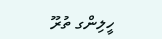ހީލިންގ ތުރޫ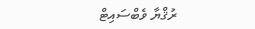ރުޤްޔާ ވެބްސައިޓް